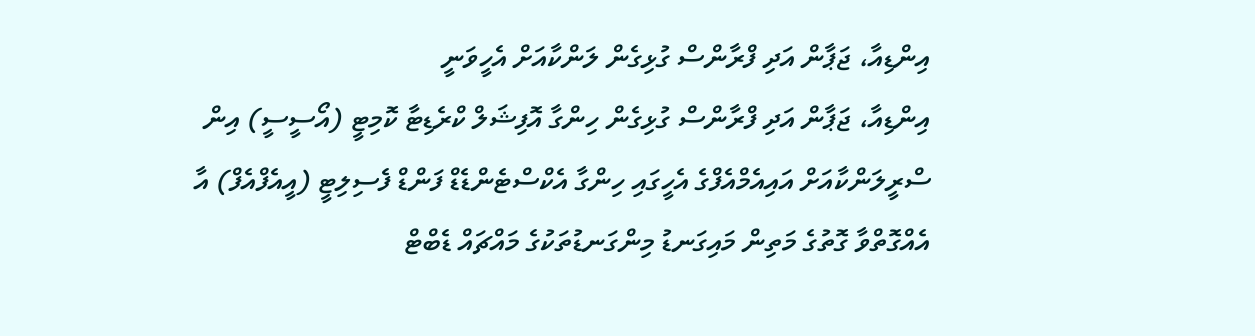އިންޑިއާ، ޖަޕާން އަދި ފްރާންސް ގުޅިގެން ލަންކާއަށް އެހީވަނީ
އިންޑިއާ، ޖަޕާން އަދި ފްރާންސް ގުޅިގެން ހިންގާ އޮފިޝަލް ކްރެޑިޓާ ކޮމިޓީ (އޯސީސީ) އިން ސްރީލަންކާއަށް އައިއެމްއެފްގެ އެހީގައި ހިންގާ އެކްސްޓެންޑެޑް ފަންޑް ފެސިލިޓީ (އީއެފްއެފް) އާ އެއްގޮތްވާ ގޮތުގެ މަތިން މައިގަނޑު މިންގަނޑުތަކުގެ މައްޗައް ޑެބްޓް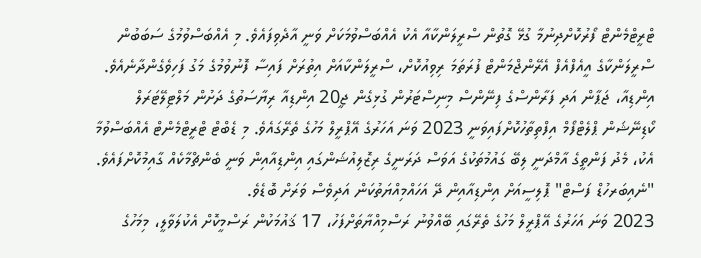ޓްރީޓްމެންޓް ފޯރުކޮށްދިނުމާ ގުޅޭ ގޮތުން ސްރީލަންކާއާ އެކު އެއްބަސްވުމަކަށް ވަނީ އާދެވިފައެވެ. މި އެއްބަސްވުމުގެ ސަބަބުން ސްރީލަންކާގެ އީއެފްއެފް އެރޭންޖްމަންޓް ފުރަތަމަ ރިވިއުކޮށް، ސްރީލަންކާއަށް އިތުރަށް ފައިސާ ފޮނުވުމުގެ މަގު ފަހިވެގެންދާނެއެވެ.
އިންޑިއާ، ޖަޕާން އަދި ފަރާންސްގެ ފިނޭންސް މިނިސްޓަރުން ގުޅިގެން ޖީ20 އިންޑިއާ ރިޔާސަތުގެ ދަށުން މަލްޓިލޭޓަރަލް ކޯޑިނޭޝަން ޕްލެޓްފޯމް އިފްތިތާހުކޮށްފައިވަނީ 2023 ވަނަ އަހަރުގެ އޭޕްރީލް މަހުގެ ތެރޭގައެވެ. މި ޑެބްޓް ޓްރީޓްމެންޓް އެއްބަސްވުމާ އެކު، މެދު ފަންތީގެ އާމްދަނީ ލިބޭ ގައުމުތަކުގެ އަވަސް ދަރަނީގެ ރިޒޮލިއުޝަންގައި އިންޑިއާއިން ވަނީ ބެންޗްމާކެއް ގާއިމުކޮށްފައެވެ. "ނެއިބަރހުޑް ފަސްޓް" ޕޮލިސީއަށް އިންޑިއާއިން ދޭ އަހައްމިއްޔަތުކަން އަދިވެސް ވަރަށް ބޮޑެވެ.
2023 ވަނަ އަހަރުގެ އޭޕްރީލް މަހުގެ ތެރޭގައި ބޭއްވުނު ރަސްމިއްޔާތަށްފަހު، 17 ޤައުމަކުން ރަސްމީކޮށް އެކުލަވާލީ، މިމަހުގެ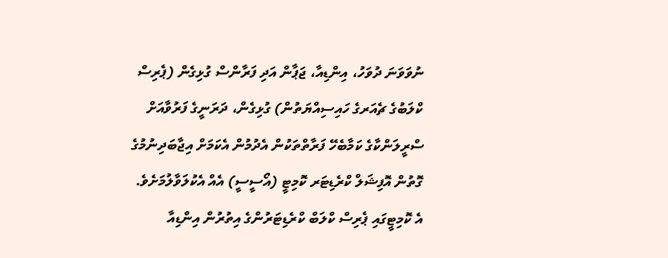ނުވަވަނަ ދުވަހު، އިންޑިއާ، ޖަޕާން އަދި ފަރާންސް ގުޅިގެން (ޕެރިސް ކްލަބުގެ ޗެއަރގެ ހައިސިއްޔަތުން) ގުޅިގެން، ދަރަނީގެ ފަރުވާއަށް ސްރީލަންކާގެ ކަމާބެހޭ ފަރާތްތަކުން އެދުމުން އެކަމަށް އިޖާބަދިނުމުގެ ގޮތުން އޮފިޝަލް ކްރެޑިޓަރ ކޮމިޓީ (އޯސީސީ) އެއް އެކުލަވާލުމަށެވެ. އެ ކޮމިޓީގައި ޕެރިސް ކްލަބް ކްރެޑިޓަރުންގެ އިތުރުން އިންޑިއާ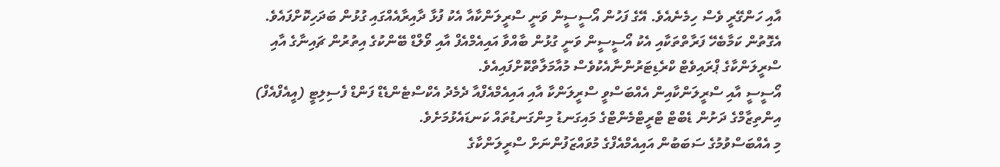އާއި ހަންގޭރީ ވެސް ހިމެނެއެވެ. އޭގެ ފަހުން އޯސީސީން ވަނީ ސްރީލަންކާއާ އެކު ފުޅާ ދާއިރާއެއްގައި ގުޅުން ބަދަހިކޮށްފައެވެ.
އެގޮތުން ކަމާބެހޭ ފަރާތްތަކާއި އެކު އޯސީސީން ވަނީ ގުޅުން ބާއްވާ އައިއެމްއެފް އާއި ވޯލްޑް ބޭންކުގެ އިތުރުން ޗައިނާގެ އާއި ސްރީލަންކާގެ ޕްރައިވެޓް ކްރެޑިޓަރުންނާއެކުވެސް މުއާމަލާތްކޮށްފައިއެވެ.
އޯސީސީ އާއި ސްރީލަންކާއިން އެއްބަސްވީ ސްރީލަންކާ އާއި އައިއެމްއެފްއާ ދެމެދު އެކްސްޓެންޑެޑް ފަންޑް ފެސިލިޓީ (އީއެފްއެފް) އިންތިޒާމްގެ ދަށުން ޑެބްޓް ޓްރީޓްމެންޓްގެ މައިގަނޑު މިންގަނޑުތައް ކަނޑައެޅުމަށެވެ.
މި އެއްބަސްވުމުގެ ސަބަބުން އައިއެމްއެފްގެ މުވައްޒަފުންނަށް ސްރީލަންކާގެ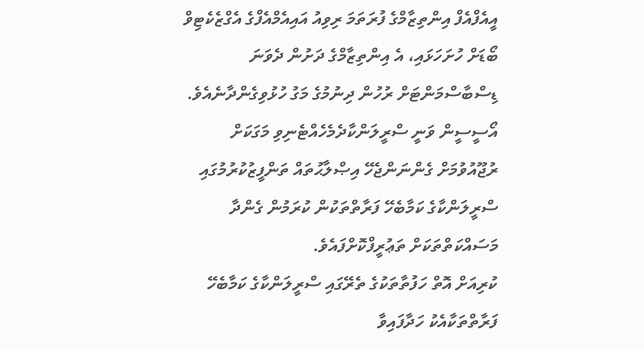އީއެފްއެފް އިންތިޒާމްގެ ފުރަތަމަ ރިވިއު އައިއެމްއެފްގެ އެގްޒެކެޓިވް ބޯޑަށް ހުށަހަޅައި، އެ އިންތިޒާމްގެ ދަށުން ދެވަނަ ޑިސްބާސްމަންޓަށް ރުހުން ދިނުމުގެ މަގު ހުޅުވިގެންދާނެއެވެ. އޯސީސީން ވަނީ ސްރީލަންކާދެމެހެއްޓެނިވި މަގަކަށް ރުޖޫއުވުމަށް ގެންނަންޖެހޭ އިޞްލާޙުތައް ތަންފީޒުކުރުމުގައި ސްރީލަންކާގެ ކަމާބެހޭ ފަރާތްތަކުން ކުރަމުން ގެންދާ މަސައްކަތްތަކަށް ތަޢުރީފްކޮށްފައެވެ.
ކުރިއަށް އޮތް ހަފުތާތަކުގެ ތެރޭގައި ސްރީލަންކާގެ ކަމާބެހޭ ފަރާތްތަކާއެކު ހަދާފައިވާ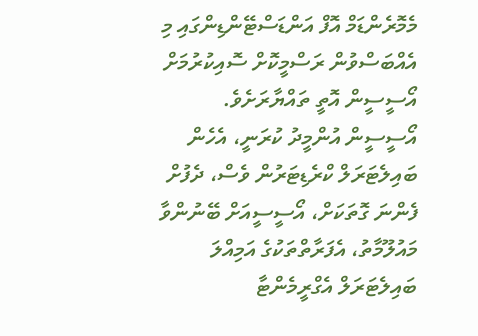މެމޮރެންޑަމް އޮފް އަންޑަސްޓޭންޑިންގައި މި އެއްބަސްވުން ރަސްމީކޮށް ސޮއިކުރުމަށް އޯސީސީން އޮތީ ތައްޔާރަށެވެ. އޯސީސީން އުންމީދު ކުރަނީ، އެހެން ބައިލެޓަރަލް ކްރެޑިޓަރުން ވެސް، ދެފުށް ފެންނަ ގޮތަކަށް، އޯސީސީއަށް ބޭނުންވާ މައުލޫމާތު، އެފަރާތްތަކުގެ އަމިއްލަ ބައިލެޓަރަލް އެގްރީމެންޓާ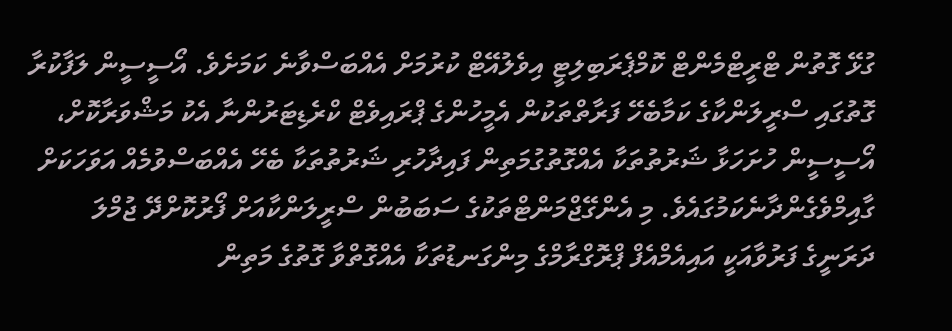ގުޅޭ ގޮތުން ޓްރީޓްމެންޓް ކޮމްޕެރަބިލިޓީ އިވެލުއޭޓް ކުރުމަށް އެއްބަސްވާނެ ކަމަށެވެ. އޯސީސީން ލަފާކުރާ ގޮތުގައި ސްރީލަންކާގެ ކަމާބެހޭ ފަރާތްތަކުން އެމީހުންގެ ޕްރައިވެޓް ކްރެޑިޓަރުންނާ އެކު މަޝްވަރާކޮށް، އޯސީސީން ހުށަހަޅާ ޝަރުތުތަކާ އެއްގޮތުގުމަތިން ފައިދާހުރި ޝަރުތުތަކާ ބެހޭ އެއްބަސްވުމެއް އަވަހަކަށް ގާއިމްވެގެންދާނެކަމުގައެވެ. މި އެންގޭޖްމަންޓްތަކުގެ ސަބަބުން ސްރީލަންކާއަށް ފޯރުކޮށްދޭ ޖުމްލަ ދަރަނީގެ ފަރުވާއަކީ އައިއެމްއެފް ޕްރޮގްރާމްގެ މިންގަނޑުތަކާ އެއްގޮތްވާ ގޮތުގެ މަތިން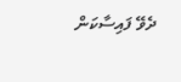ދެވޭ ފައިސާކަން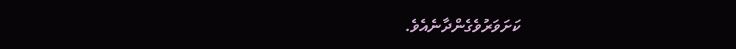ކަށަވަރުވެގެންދާނެއެވެ.